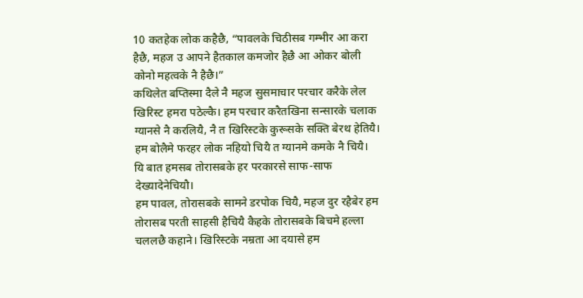10 कतहेक लोक कहैछै, “पावलके चिठीसब गम्भीर आ करा हैछै, महज उ आपने हैतकाल कमजोर हैछै आ ओकर बोली कोनो महत्वके नै हैछै।”
कथिलेत बप्तिस्मा दैले नै महज सुसमाचार परचार करैके लेल खिरिस्ट हमरा पठेल्कै। हम परचार करैतखिना सन्सारके चलाक ग्यानसे नै करलियै, नै त खिरिस्टके कुरूसके सक्ति बेरथ हेतियै।
हम बोलैमे फरहर लोक नहियो चियै त ग्यानमे कमके नै चियै। यि बात हमसब तोरासबके हर परकारसे साफ-साफ देख्यादेनेचियौ।
हम पावल, तोरासबके सामने डरपोक चियै, महज दुर रहैबेर हम तोरासब परती साहसी हैचियै कैहके तोरासबके बिचमे हल्ला चललछै कहाने। खिरिस्टके नम्रता आ दयासे हम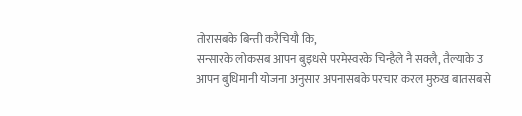तोरासबके बिन्ती करैचियौ कि,
सन्सारके लोकसब आपन बुइधसे परमेस्वरके चिन्हैले नै सक्लै, तैल्याके उ आपन बुधिमानी योजना अनुसार अपनासबके परचार करल मुरुख बातसबसे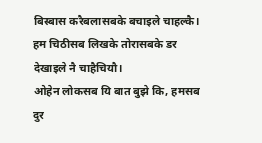बिस्बास करैबलासबके बचाइले चाहल्कै।
हम चिठीसब लिखके तोरासबके डर देखाइले नै चाहैचियौ।
ओहेन लोकसब यि बात बुझे कि, हमसब दुर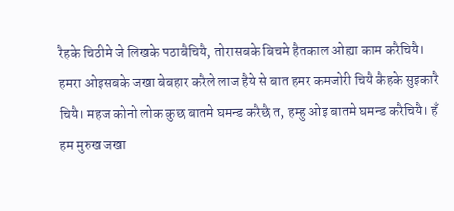रैहके चिठीमे जे लिखके पठाबैचियै, तोरासबके बिचमे हैतकाल ओह्या काम करैचियै।
हमरा ओइसबके जखा बेबहार करैले लाज हैये से बात हमर कमजोरी चियै कैहके सुइकारै चियै। महज कोनो लोक कुछ बातमे घमन्ड करैछै त, हम्हु ओइ बातमे घमन्ड करैचियै। हँ हम मुरुख जखा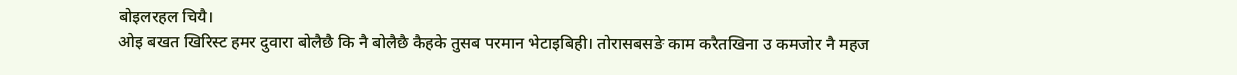बोइलरहल चियै।
ओइ बखत खिरिस्ट हमर दुवारा बोलैछै कि नै बोलैछै कैहके तुसब परमान भेटाइबिही। तोरासबसङे काम करैतखिना उ कमजोर नै महज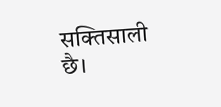सक्तिसाली छै।